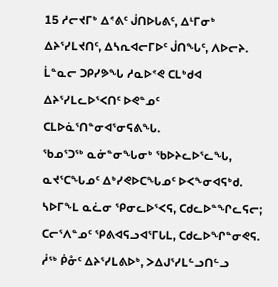15 ᓱᓕᔪᒥᒃ ᐃᕝᕕᑦ ᒎᑎᐅᒐᕕᑦ, ᐃᒻᒥᓂᒃ ᐃᔨᕐᓯᒪᔪᑎᑦ, ᐃᓴᕆᐊᓕᒥᐅᑦ ᒎᑎᖓᑦ, ᐱᐅᓕᔨ.
ᒫᓐᓇᓕ ᑐᑭᓯᕗᖓ ᓱᓇᐅᕝᕙ ᑕᒪᒃᑯᐊ ᐃᔨᕐᓯᒪᓚᐅᕐᐸᑎᑦ ᐅᕙᓐᓄᑦ ᑕᒪᐅᓈᕐᑎᓐᓂᐊᕐᓂᕋᕕᖓ.
ᖃᓄᕐᑐᖅ ᓇᓃᓐᓂᖓᓂᒃ ᖃᐅᔨᓚᐅᕐᓚᖓ, ᓇᔪᕐᑕᖓᓄᑦ ᐃᒃᓯᕙᐅᑕᖓᓄᑦ ᐅᐸᖕᓂᐊᕋᒃᑯ.
ᓴᐅᒥᖕᒪ ᓇᓛᓂ ᕿᓂᓚᐅᕐᐸᕋ, ᑕᑯᓚᐅᓐᖏᓚᕋᓕ; ᑕᓕᕐᐱᓐᓄᑦ ᕿᕕᐊᕋᓗᐊᕐᒥᒐᒪ, ᑕᑯᓚᐅᖏᓐᓂᕙᕋ.
ᓲᖅ ᑮᓁᑦ ᐃᔨᕐᓯᒪᕕᐅᒃ, ᐳᐃᒍᕐᓯᒪᓪᓗᑎᓪᓗ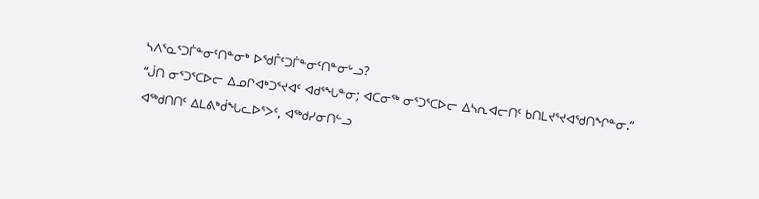ᓴᐱᕐᓇᕐᑐᒦᓐᓂᑦᑎᓐᓂᒃ ᐅᖁᒤᑦᑐᒦᓐᓂᑦᑎᓐᓂᒡᓗ?
“ᒎᑎ ᓂᕐᑐᕐᑕᐅᓕ ᐃᓄᒋᐊᒃᑐᕐᔪᐊᑦ ᐊᑯᕐᖓᓐᓂ; ᐊᑕᓂᖅ ᓂᕐᑐᕐᑕᐅᓕ ᐃᓴᕆᐊᓕᑎᑦ ᑲᑎᒪᔪᕐᔪᐊᖁᑎᖏᓐᓂ.”
ᐊᖅᑯᑎᑎᑦ ᐃᒪᕕᒃᑰᖓᓚᐅᕐᐳᑦ, ᐊᖅᑯᓯᓂᑎᓪᓗ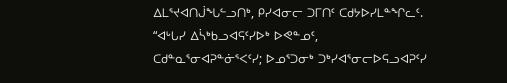ᐃᒪᕐᔪᐊᑎᒎᖓᓪᓗᑎᒃ, ᑭᓯᐊᓂᓕ ᑐᒥᑎᑦ ᑕᑯᔭᐅᓯᒪᓐᖏᓚᑦ.
“ᐊᒡᒐᓯ ᐃᓵᒃᑲᓗᐊᕋᑦᓯᐅᒃ ᐅᕙᓐᓄᑦ, ᑕᑯᓐᓇᕐᓂᐊᕈᓐᓃᕐᐸᑦᓯ; ᐅᓄᕐᑐᓂᒃ ᑐᒃᓯᐊᕐᓂᓕᐅᕋᓗᐊᕈᑦᓯ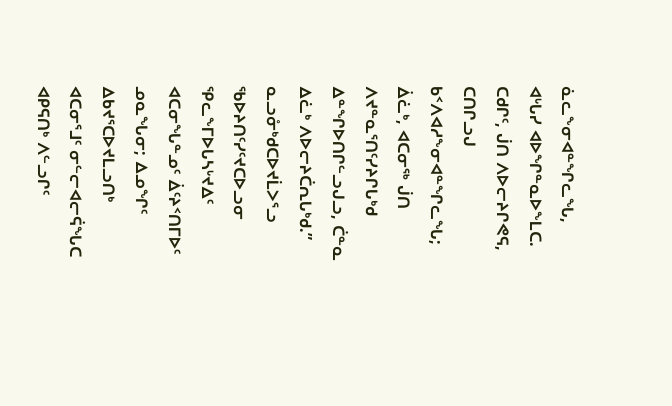ᓈᓚᖕᓂᐊᓐᖏᓚᖓ, ᐊᒡᒐᓯ ᐊᐅᖏᓐᓇᐅᖕᒪᑕ.
ᑕᑯᒋᑦ, ᒎᑎ ᐱᐅᓕᔨᒋᕙᕋ, ᑕᑎᒋᓗᒍ ᑲᑉᐱᐊᓱᖕᓂᐊᓐᖏᓚᖓ; ᐄᓛᒃ, ᐊᑕᓂᖅ ᒎᑎ ᐱᔪᓐᓇᕐᑎᑦᓯᔨᒋᒐᒃᑯ ᐃᓐᖏᐅᑎᒋᓪᓗᒍᓗ, ᑖᓐᓇ ᐃᓛᒃ ᐱᐅᓕᔨᑖᕆᒐᒃᑯ.”
ᓇᓗᓁᒃᑯᑕᐅᔪᒫᐳᕐᓗ ᖃᐅᔨᑎᑦᓯᑦᔪᑕᐅᓗᓂ ᕿᓚᖕᒥᐅᒐᓴᒡᔪᐃᑦ ᐊᑕᓂᖓᓐᓄᑦ ᐄᑦᔨᑉᑎᒥᐅᑦ ᓄᓇᖓᓂ; ᐃᓄᖏᑦ ᐃᑲᔪᕐᑕᐅᔪᒪᓗᑎᒃ ᐊᑕᓂᕐᒧᑦ ᓂᓪᓕᐊᓕᕌᖓᑕ ᐊᑭᕋᑎᒃ ᐱᓪᓗᒋᑦ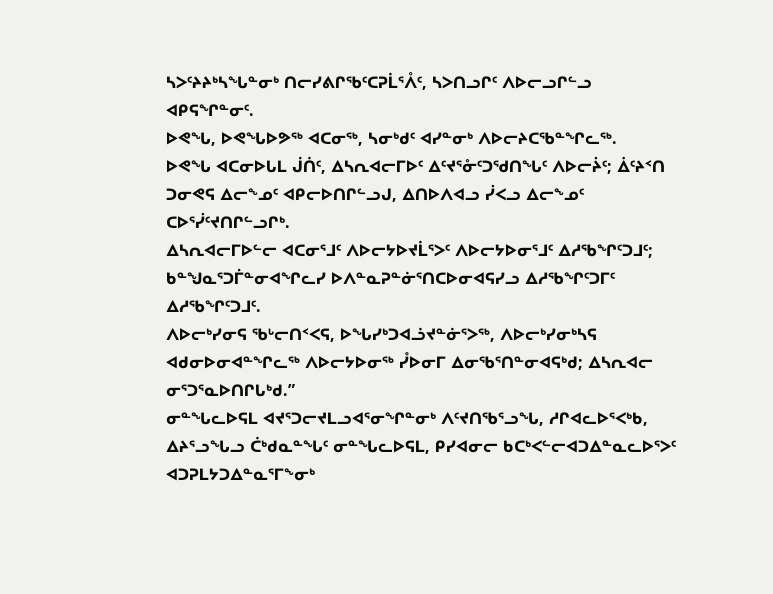ᓴᐳᑦᔨᔨᒃᓴᖓᓐᓂᒃ ᑎᓕᓯᕕᒋᖃᑦᑕᕈᒫᕐᐰᑦ, ᓴᐳᑎᓗᒋᑦ ᐱᐅᓕᓗᒋᓪᓗ ᐊᑭᕋᖏᓐᓂᑦ.
ᐅᕙᖓ, ᐅᕙᖓᐅᕗᖅ ᐊᑕᓂᖅ, ᓴᓂᒃᑯᑦ ᐊᓯᓐᓂᒃ ᐱᐅᓕᔨᑕᖃᓐᖏᓚᖅ.
ᐅᕙᖓ ᐊᑕᓂᐅᒐᒪ ᒎᑏᑦ, ᐃᓴᕆᐊᓕᒥᐅᑦ ᐃᑦᔪᕐᓁᑦᑐᖁᑎᖓᑦ ᐱᐅᓕᔩᑦ; ᐄᑦᔨᑉᑎ ᑐᓂᕙᕋ ᐃᓕᖕᓄᑦ ᐊᑭᓕᐅᑎᒋᓪᓗᒍ, ᐃᑎᐅᐱᐊᓗ ᓰᐸᓗ ᐃᓕᖕᓄᑦ ᑕᐅᕐᓰᑦᔪᑎᒋᓪᓗᒋᒃ.
ᐃᓴᕆᐊᓕᒥᐅᓪᓕ ᐊᑕᓂᕐᒧᑦ ᐱᐅᓕᔭᐅᔪᒫᕐᐳᑦ ᐱᐅᓕᔭᐅᓂᕐᒧᑦ ᐃᓱᖃᖏᑦᑐᒧᑦ; ᑲᓐᖑᓇᕐᑐᒦᓐᓂᐊᖏᓚᓯ ᐅᐱᓐᓇᕈᓐᓃᕐᑎᑕᐅᓂᐊᕋᓯᓗ ᐃᓱᖃᖏᑦᑐᒥᑦ ᐃᓱᖃᖏᑦᑐᒧᑦ.
ᐱᐅᓕᒃᓯᓂᕋ ᖃᒡᓕᑎᑉᐸᕋ, ᐅᖓᓯᒃᑐᐊᓘᔪᓐᓃᕐᐳᖅ, ᐱᐅᓕᒃᓯᓂᒃᓴᕋ ᐊᑯᓂᐅᓂᐊᓐᖏᓚᖅ ᐱᐅᓕᔭᐅᓂᖅ ᓮᐅᓂᒥ ᐃᓂᖃᕐᑎᓐᓂᐊᕋᒃᑯ; ᐃᓴᕆᐊᓕ ᓂᕐᑐᕐᓇᐅᑎᒋᒐᒃᑯ.”
ᓂᓐᖓᓚᐅᕋᒪ ᐊᔪᕐᑐᓕᔪᒪᓗᐊᕐᓂᖏᓐᓂᒃ ᐱᑦᔪᑎᖃᕐᓗᖓ, ᓱᒋᐊᓚᐅᕐᐸᒃᑲ, ᐃᔨᕐᓗᖓᓗ ᑖᒃᑯᓇᓐᖓᑦ ᓂᓐᖓᓚᐅᕋᒪ, ᑭᓯᐊᓂᓕ ᑲᑕᒃᐸᓪᓕᐊᑐᐃᓐᓇᓚᐅᕐᐳᑦ ᐊᑐᕈᒪᔭᑐᐃᓐᓇᕐᒥᖕᓂᒃ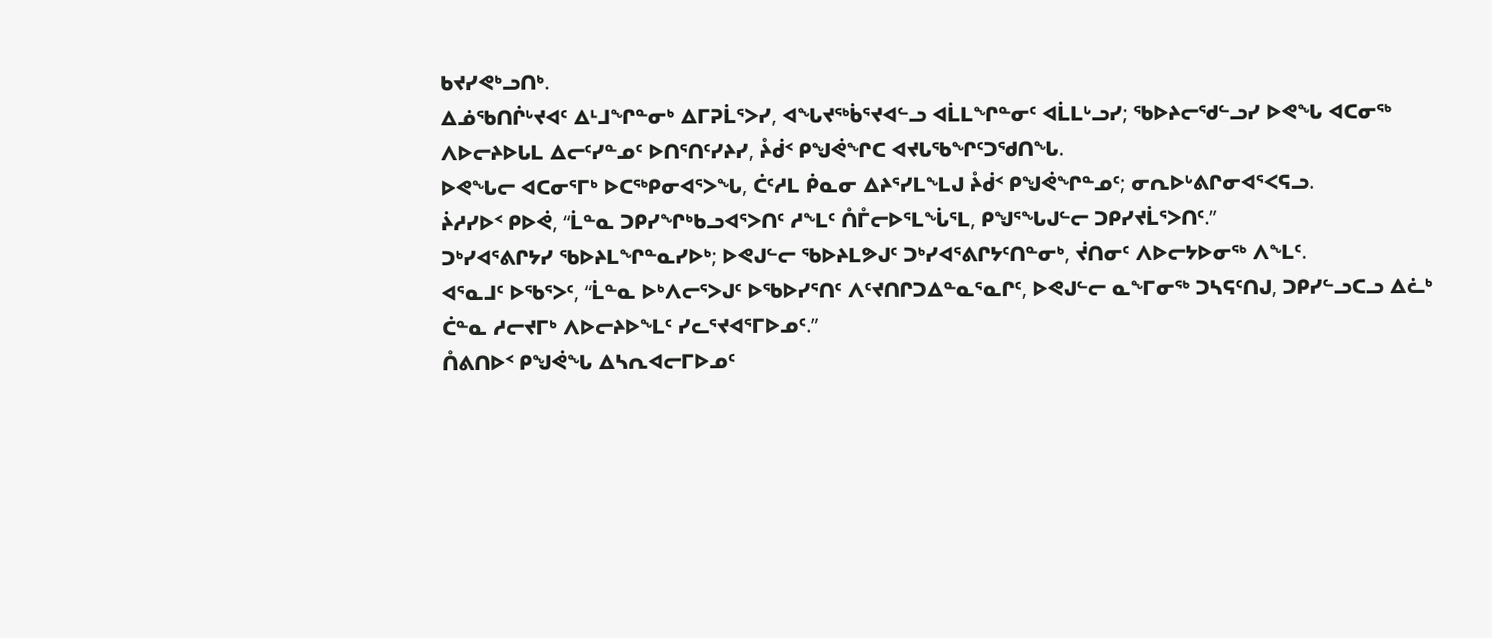ᑲᔪᓯᕙᒃᓗᑎᒃ.
ᐃᓅᖃᑎᒌᒡᔪᐊᑦ ᐃᒻᒧᖏᓐᓂᒃ ᐃᒥᕈᒫᕐᐳᓯ, ᐊᖓᔪᖅᑳᕐᔪᐊᓪᓗ ᐊᒫᒪᖏᓐᓂᑦ ᐊᒫᒪᒡᓗᓯ; ᖃᐅᔨᓕᖁᓪᓗᓯ ᐅᕙᖓ ᐊᑕᓂᖅ ᐱᐅᓕᔨᐅᒐᒪ ᐃᓕᑦᓯᓐᓄᑦ ᐅᑎᕐᑎᑦᓯᔨᓯ, ᔧᑰᑉ ᑭᖑᕚᖏᑕ ᐊᔪᒐᖃᖏᑦᑐᖁᑎᖓ.
ᐅᕙᖓᓕ ᐊᑕᓂᕐᒥᒃ ᐅᑕᖅᑭᓂᐊᕐᐳᖓ, ᑖᑦᓱᒪ ᑮᓇᓂ ᐃᔨᕐᓯᒪᖕᒪᒍ ᔧᑰᑉ ᑭᖑᕚᖏᓐᓄᑦ; ᓂᕆᐅᒡᕕᒋᓂᐊᕐᐸᕋᓗ.
ᔩᓱᓯᐅᑉ ᑭᐅᕚ, “ᒫᓐᓇ ᑐᑭᓯᖏᒃᑲᓗᐊᕐᐳᑎᑦ ᓱᖕᒪᑦ ᑍᒤᓕᐅᕐᒪᖔᕐᒪ, ᑭᖑᕐᖓᒍᓪᓕ ᑐᑭᓯᔪᒫᕐᐳᑎᑦ.”
ᑐᒃᓯᐊᕐᕕᒋᔭᓯ ᖃᐅᔨᒪᖏᓐᓇᓯᐅᒃ; ᐅᕙᒍᓪᓕ ᖃᐅᔨᒪᕗᒍᑦ ᑐᒃᓯᐊᕐᕕᒋᔭᑦᑎᓐᓂᒃ, ᔫᑎᓂᑦ ᐱᐅᓕᔭᐅᓂᖅ ᐱᖕᒪᑦ.
ᐊᕐᓇᒧᑦ ᐅᖃᕐᐳᑦ, “ᒫᓐᓇ ᐅᒃᐱᓕᕐᐳᒍᑦ ᐅᖃᐅᓯᕐᑎᑦ ᐱᑦᔪᑎᒋᑐᐃᓐᓇᕐᓇᒋᑦ, ᐅᕙᒍᓪᓕ ᓇᖕᒥᓂᖅ ᑐᓴᕋᑦᑎᒍ, ᑐᑭᓯᓪᓗᑕᓗ ᐃᓛᒃ ᑖᓐᓇ ᓱᓕᔪᒥᒃ ᐱᐅᓕᔨᐅᖕᒪᑦ ᓯᓚᕐᔪᐊᕐᒥᐅᓄᑦ.”
ᑍᕕᑎᐅᑉ ᑭᖑᕚᖓ ᐃᓴᕆᐊᓕᒥᐅᓄᑦ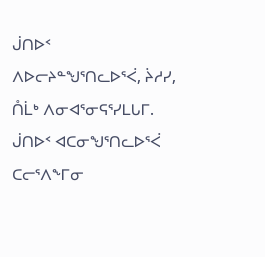ᒎᑎᐅᑉ ᐱᐅᓕᔨᓐᖑᕐᑎᓚᐅᕐᐹ, ᔩᓱᓯ, ᑍᒫᒃ ᐱᓂᐊᕐᓂᕋᕐᓯᒪᒐᒥ.
ᒎᑎᐅᑉ ᐊᑕᓂᖑᕐᑎᓚᐅᕐᐹ ᑕᓕᕐᐱᖕᒥᓂ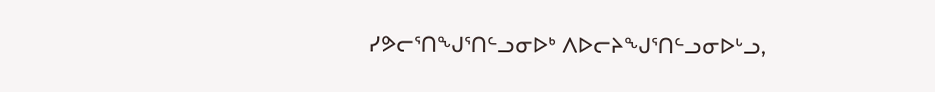ᓯᕗᓕᕐᑎᖑᕐᑎᓪᓗᓂᐅᒃ ᐱᐅᓕᔨᖑᕐᑎᓪᓗᓂᐅᒡᓗ,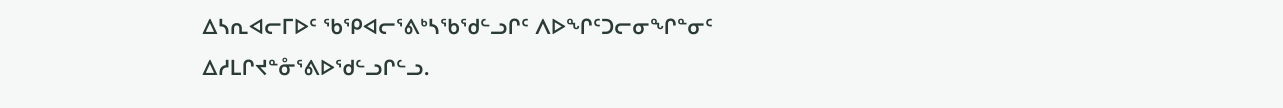ᐃᓴᕆᐊᓕᒥᐅᑦ ᖃᕿᐊᓕᕐᕕᒃᓴᖃᖁᓪᓗᒋᑦ ᐱᐅᖏᑦᑐᓕᓂᖏᓐᓂᑦ ᐃᓱᒪᒋᔪᓐᓁᕐᕕᐅᖁᓪᓗᒋᓪᓗ.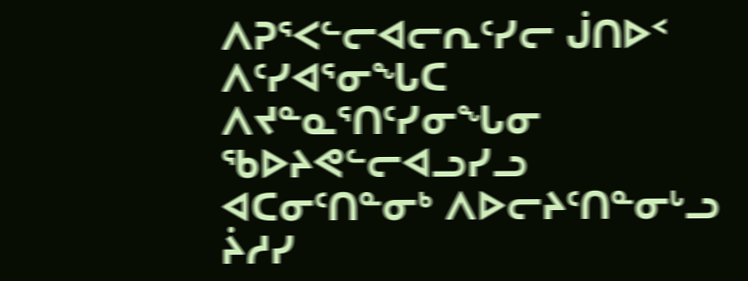ᐱᕈᕐᐸᓪᓕᐊᓕᕆᑦᓯᓕ ᒎᑎᐅᑉ ᐱᑦᓯᐊᕐᓂᖓᑕ ᐱᔪᓐᓇᕐᑎᑦᓯᓂᖓᓂ ᖃᐅᔨᕙᓪᓕᐊᓗᓯᓗ ᐊᑕᓂᑦᑎᓐᓂᒃ ᐱᐅᓕᔨᑦᑎᓐᓂᒡᓗ ᔩᓱᓯ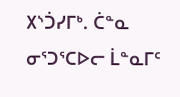᙭ᔅᑑᓯᒥᒃ. ᑖᓐᓇ ᓂᕐᑐᕐᑕᐅᓕ ᒫᓐᓇᒥᑦ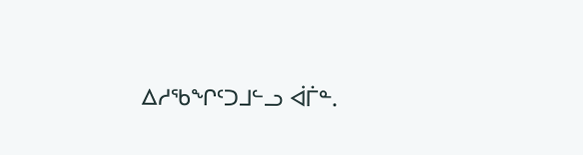ᐃᓱᖃᖏᑦᑐᒧᓪᓗ ᐋᒦᓐ.